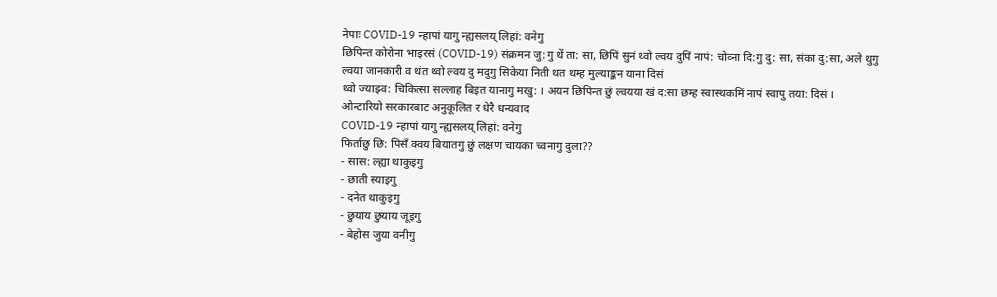नेपाः COVID-19 न्हापां यागु न्ह्यसलय् लिहां: वनेगु
छिपिन्त कोरोना भाइरसं (COVID-19) संक्रमन जु:गु थें ता: सा, छिपिं सुनं थ्वो ल्वय दुपिं नापं: चोव्ना दि:गु दु: सा, संका दु:सा, अले थुगु ल्वया जानकारी व थंत थ्वो ल्वय दु मदुगु सिकेया निती थत थम्ह मुल्याङ्कन याना दिसं
थ्वो ज्याझ्व: चिकित्सा सल्लाह बिइत यानागु मखु: । अयन छिपिन्त छुं ल्वयया खं द:सा छम्ह स्वास्थकमिं नापं स्वापु तया: दिसं ।
ओन्टारियो सरकारबाट अनुकूलित र धेरै धन्यवाद
COVID-19 न्हापां यागु न्ह्यसलय् लिहां: वनेगु
फिर्ताछु छि: पिसँ क्वय बियातगु छुं लक्षण चायका च्वनागु दुला??
- सास: ल्ह्या थाकुइगु
- छाती स्याइगु
- दनेत थाकुइगु
- छुयाय छुयाय जूइगु
- बेहोस जुया वनीगु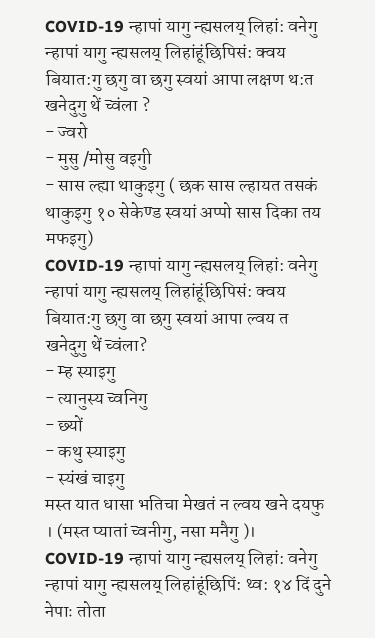COVID-19 न्हापां यागु न्ह्यसलय् लिहां: वनेगु
न्हापां यागु न्ह्यसलय् लिहांहूंछिपिसं: क्वय बियात:गु छगु वा छगु स्वयां आपा लक्षण थ:त खनेदुगु थें च्वंला ?
- ज्वरो
- मुसु /मोसु वइगुी
- सास ल्ह्या थाकुइगु ( छक सास ल्हायत तसकं थाकुइगु १० सेकेण्ड स्वयां अप्पो सास दिका तय मफइगु)
COVID-19 न्हापां यागु न्ह्यसलय् लिहां: वनेगु
न्हापां यागु न्ह्यसलय् लिहांहूंछिपिसं: क्वय बियात:गु छगु वा छगु स्वयां आपा ल्वय त खनेदुगु थें च्वंला?
- म्ह स्याइगु
- त्यानुस्य च्वनिगु
- छ्यों
- कथु स्याइगु
- स्यंखं चाइगु
मस्त यात धासा भतिचा मेखतं न ल्वय खने दयफु । (मस्त प्यातां च्वनीगु, नसा मनैगु )।
COVID-19 न्हापां यागु न्ह्यसलय् लिहां: वनेगु
न्हापां यागु न्ह्यसलय् लिहांहूंछिपिं: थ्व: १४ दिं दुने नेपाः तोता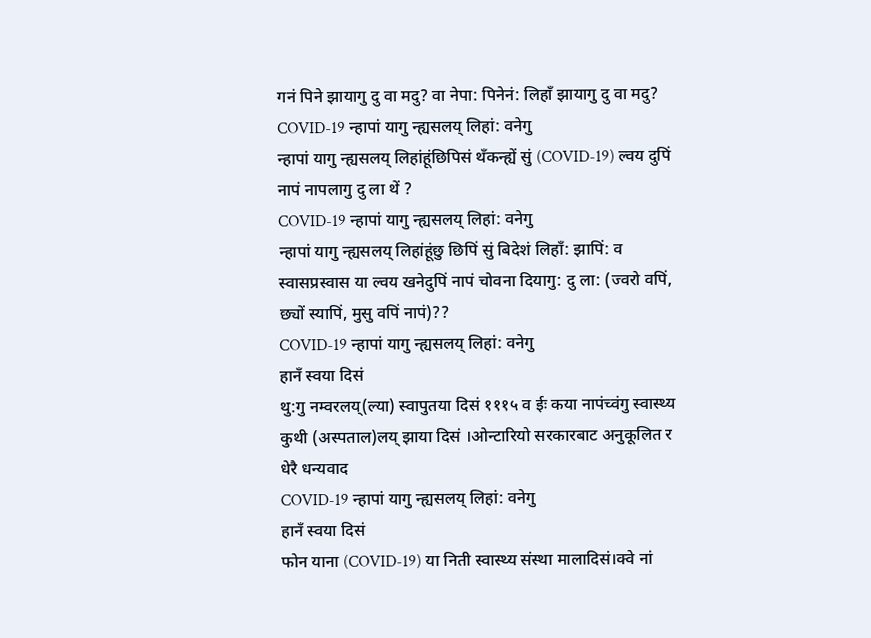गनं पिने झायागु दु वा मदु? वा नेपा: पिनेनं: लिहाँ झायागु दु वा मदु?
COVID-19 न्हापां यागु न्ह्यसलय् लिहां: वनेगु
न्हापां यागु न्ह्यसलय् लिहांहूंछिपिसं थँकन्ह्यें सुं (COVID-19) ल्वय दुपिं नापं नापलागु दु ला थें ?
COVID-19 न्हापां यागु न्ह्यसलय् लिहां: वनेगु
न्हापां यागु न्ह्यसलय् लिहांहूंछु छिपिं सुं बिदेशं लिहाँ: झापिं: व स्वासप्रस्वास या ल्वय खनेदुपिं नापं चोवना दियागु: दु ला: (ज्वरो वपिं, छ्यों स्यापिं, मुसु वपिं नापं)??
COVID-19 न्हापां यागु न्ह्यसलय् लिहां: वनेगु
हानँ स्वया दिसं
थु:गु नम्वरलय्(ल्या) स्वापुतया दिसं १११५ व ईः कया नापंच्वंगु स्वास्थ्य कुथी (अस्पताल)लय् झाया दिसं ।ओन्टारियो सरकारबाट अनुकूलित र धेरै धन्यवाद
COVID-19 न्हापां यागु न्ह्यसलय् लिहां: वनेगु
हानँ स्वया दिसं
फोन याना (COVID-19) या निती स्वास्थ्य संस्था मालादिसं।क्वे नां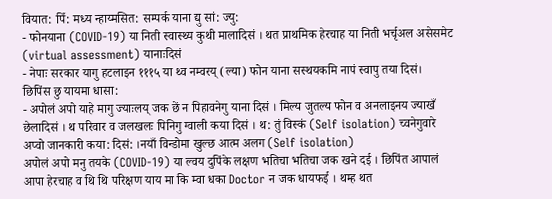वियात: पिँ: मध्य न्हाय्मसित: सम्पर्क याना द्यु सां: ज्यु:
- फोनयाना (COVID-19) या निती स्वास्थ्य कुथी मालादिसं । थत प्राथमिक हेरचाह या निती भर्चृअल असेसमेट (virtual assessment) यानाःदिसं
- नेपाः सरकार यागु हटलाइन १११५ या थ्व नम्वरय् (ल्या) फोन याना सस्थयकमि नापं स्वापु तया दिसं।
छिपिंस छु यायमा धासा:
- अपोलं अपो याहे मागु ज्याःलय् जक छें न पिहावनेगु याना दिसं । मिल्य जुतल्य फोन व अनलाइनय ज्याखँ छेलादिसं । थ परिवार व जलखलः पिनिगु ग्वाली कया दिसं । थ: तुं विस्कं (Self isolation) च्वनेगुवारे अप्वो जानकारी कया: दिसं: ।नयाँ विन्डोमा खुल्छ आत्म अलग (Self isolation)
अपोलं अपो मनु तयके (COVID-19) या ल्वय दुपिंके लक्षण भतिचा भतिचा जक खने दई । छिपिंत आपालं आपा हेरचाह व थि थि परिक्षण याय मा कि म्वा धका Doctor न जक धायफई । थम्ह थत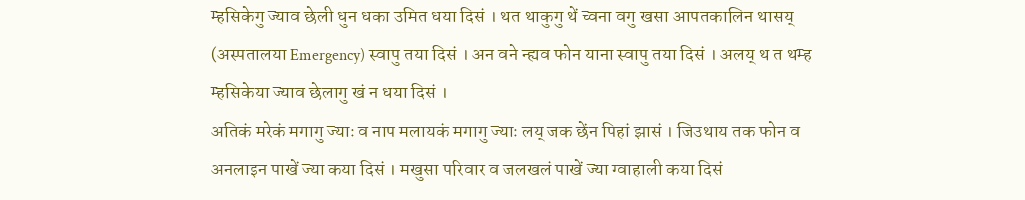म्हसिकेगु ज्याव छेली धुन धका उमित धया दिसं । थत थाकुगु थें च्वना वगु खसा आपतकालिन थासय् (अस्पतालया Emergency) स्वापु तया दिसं । अन वने न्ह्यव फोन याना स्वापु तया दिसं । अलय् थ त थम्ह म्हसिकेया ज्याव छेलागु खं न धया दिसं ।
अतिकं मरेकं मगागु ज्याः व नाप मलायकं मगागु ज्याः लय् जक छेंन पिहां झासं । जिउथाय तक फोन व अनलाइन पाखें ज्या कया दिसं । मखुसा परिवार व जलखलं पाखें ज्या ग्वाहाली कया दिसं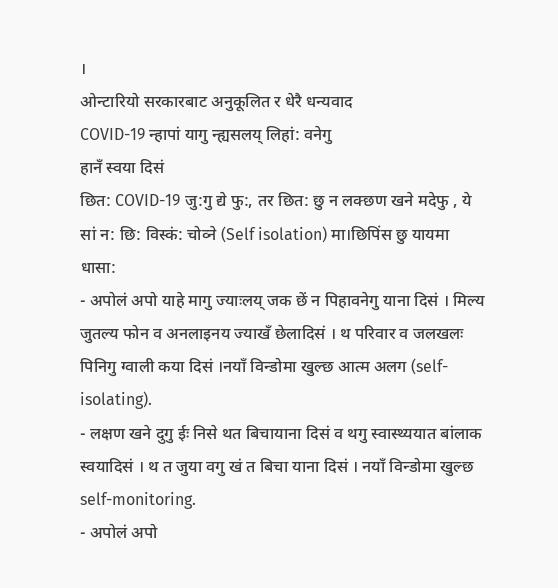।
ओन्टारियो सरकारबाट अनुकूलित र धेरै धन्यवाद
COVID-19 न्हापां यागु न्ह्यसलय् लिहां: वनेगु
हानँ स्वया दिसं
छित: COVID-19 जु:गु द्ये फु:, तर छित: छु न लक्छण खने मदेफु , ये सां न: छि: विस्कं: चोव्ने (Self isolation) मा।छिपिंस छु यायमा धासा:
- अपोलं अपो याहे मागु ज्याःलय् जक छें न पिहावनेगु याना दिसं । मिल्य जुतल्य फोन व अनलाइनय ज्याखँ छेलादिसं । थ परिवार व जलखलः पिनिगु ग्वाली कया दिसं ।नयाँ विन्डोमा खुल्छ आत्म अलग (self-isolating).
- लक्षण खने दुगु ईः निसे थत बिचायाना दिसं व थगु स्वास्थ्ययात बांलाक स्वयादिसं । थ त जुया वगु खं त बिचा याना दिसं । नयाँ विन्डोमा खुल्छ self-monitoring.
- अपोलं अपो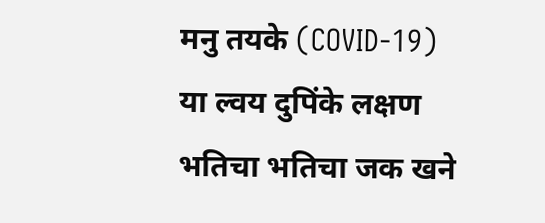मनु तयके (COVID-19) या ल्वय दुपिंके लक्षण भतिचा भतिचा जक खने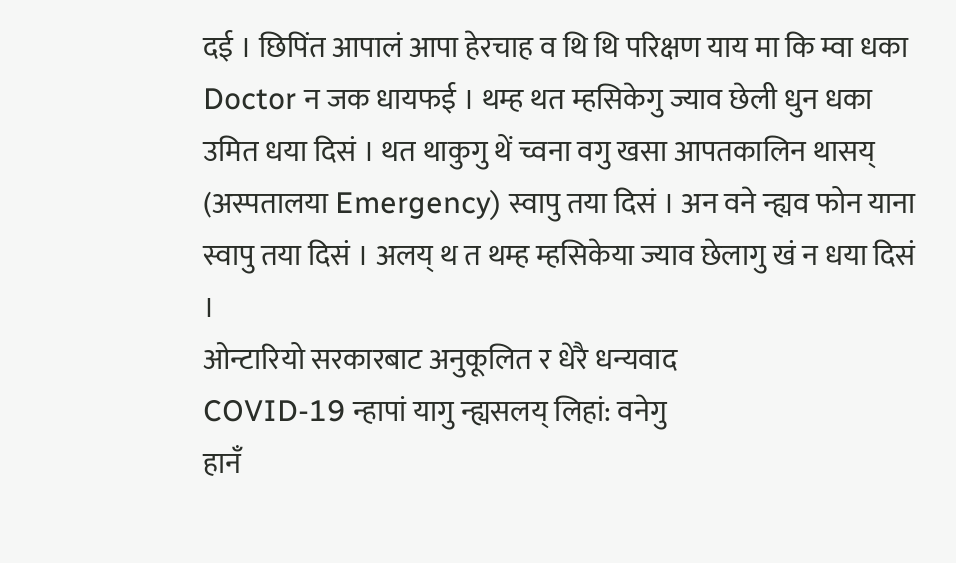दई । छिपिंत आपालं आपा हेरचाह व थि थि परिक्षण याय मा कि म्वा धका Doctor न जक धायफई । थम्ह थत म्हसिकेगु ज्याव छेली धुन धका उमित धया दिसं । थत थाकुगु थें च्वना वगु खसा आपतकालिन थासय् (अस्पतालया Emergency) स्वापु तया दिसं । अन वने न्ह्यव फोन याना स्वापु तया दिसं । अलय् थ त थम्ह म्हसिकेया ज्याव छेलागु खं न धया दिसं ।
ओन्टारियो सरकारबाट अनुकूलित र धेरै धन्यवाद
COVID-19 न्हापां यागु न्ह्यसलय् लिहां: वनेगु
हानँ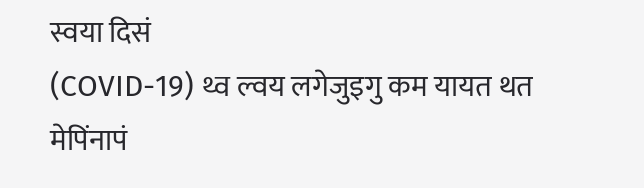स्वया दिसं
(COVID-19) थ्व ल्वय लगेजुइगु कम यायत थत मेपिंनापं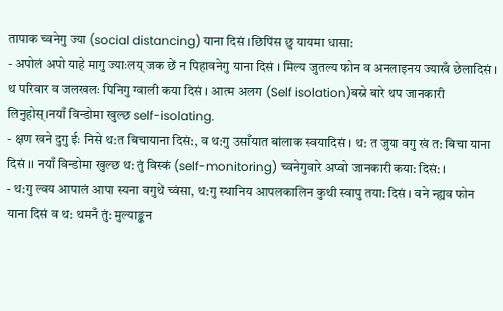तापाक च्वनेगु ज्या (social distancing) याना दिसं ।छिपिंस छु यायमा धासा:
- अपोलं अपो याहे मागु ज्याःलय् जक छें न पिहावनेगु याना दिसं । मिल्य जुतल्य फोन व अनलाइनय ज्याखँ छेलादिसं । थ परिवार व जलखलः पिनिगु ग्वाली कया दिसं । आत्म अलग (Self isolation)बस्ने बारे थप जानकारी लिनुहोस्।नयाँ विन्डोमा खुल्छ self-isolating.
- क्षण खने दुगु ईः निसे थ:त बिचायाना दिसं:, व थ:गु उसाँयात बांलाक स्वयादिसं । थ: त जुया वगु खं त: बिचा याना दिसं ।। नयाँ विन्डोमा खुल्छ थ: तुं विस्कं (self-monitoring) च्वनेगुवारे अप्वो जानकारी कया: दिसं: ।
- थ:गु ल्वय आपालं आपा स्यना वगुथें च्वंसा, थ:गु स्थानिय आपलकालिन कुथी स्वापु तया: दिसं । वने न्ह्यव फोन याना दिसं व थ: थमनँ तुं: मुल्याङ्कन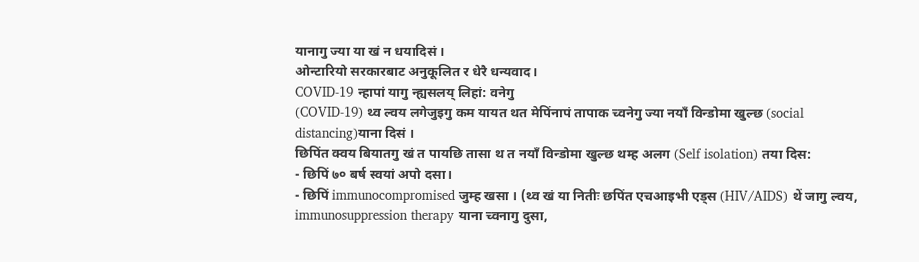यानागु ज्या या खं न धयादिसं ।
ओन्टारियो सरकारबाट अनुकूलित र धेरै धन्यवाद।
COVID-19 न्हापां यागु न्ह्यसलय् लिहां: वनेगु
(COVID-19) थ्व ल्वय लगेजुइगु कम यायत थत मेपिंनापं तापाक च्वनेगु ज्या नयाँ विन्डोमा खुल्छ (social distancing)याना दिसं ।
छिपिंत क्वय बियातगु खं त पायछि तासा थ त नयाँ विन्डोमा खुल्छ थम्ह अलग (Self isolation) तया दिस:
- छिपिं ७० बर्ष स्वयां अपो दसा।
- छिपिं immunocompromised जुम्ह खसा । (थ्व खं या नितीः छपिंत एचआइभी एड्स (HIV/AIDS) थें जागु ल्वय, immunosuppression therapy याना च्वनागु दुसा,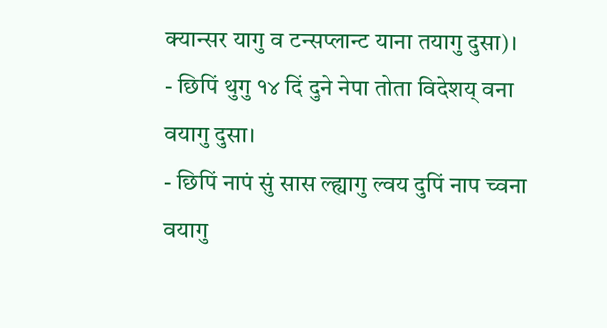क्यान्सर यागु व टन्सप्लान्ट याना तयागु दुसा)।
- छिपिं थुगु १४ दिं दुने नेपा तोता विदेशय् वना वयागु दुसा।
- छिपिं नापं सुं सास ल्ह्यागु ल्वय दुपिं नाप च्वना वयागु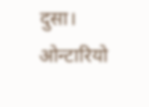दुसा।
ओन्टारियो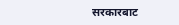सरकारबाट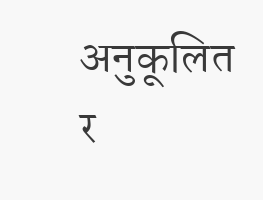अनुकूलित र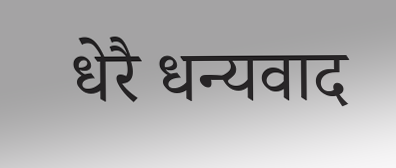धेरै धन्यवाद